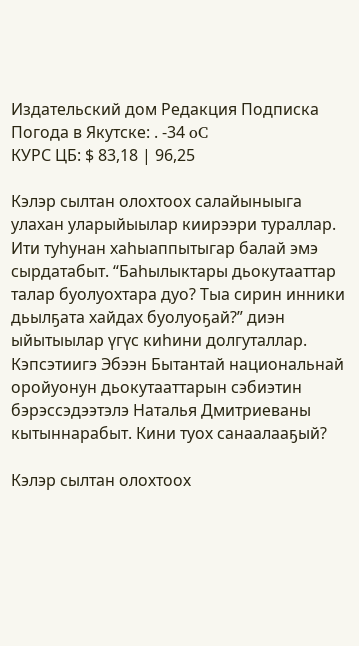Издательский дом Редакция Подписка
Погода в Якутске: . -34 oC
КУРС ЦБ: $ 83,18 | 96,25

Кэлэр сылтан олохтоох салайыныыга улахан уларыйыылар киирээри тураллар. Ити туһунан хаһыаппытыгар балай эмэ сырдатабыт. “Баһылыктары дьокутааттар талар буолуохтара дуо? Тыа сирин инники дьылҕата хайдах буолуоҕай?” диэн ыйытыылар үгүс киһини долгуталлар. Кэпсэтиигэ Эбээн Бытантай национальнай оройуонун дьокутааттарын сэбиэтин бэрэссэдээтэлэ Наталья Дмитриеваны кытыннарабыт. Кини туох санаалааҕый?

Кэлэр сылтан олохтоох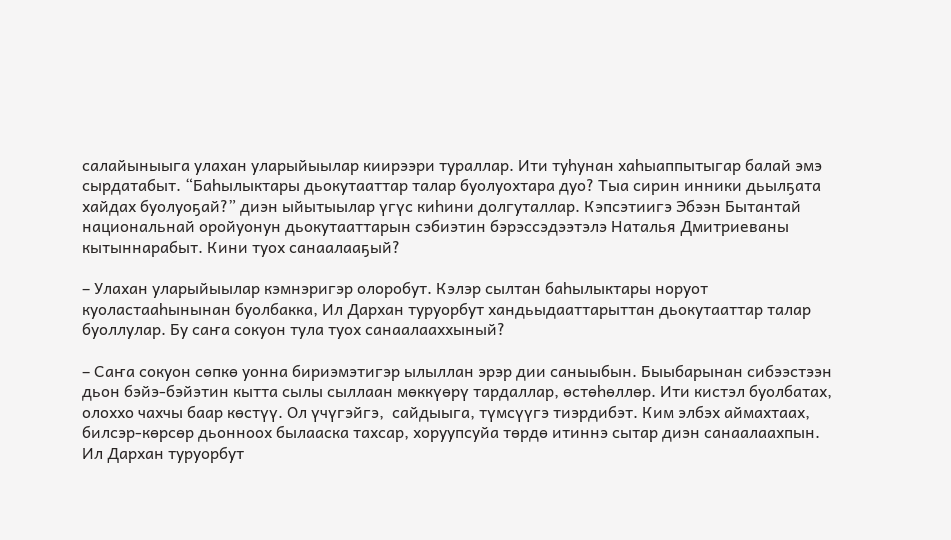салайыныыга улахан уларыйыылар киирээри тураллар. Ити туһунан хаһыаппытыгар балай эмэ сырдатабыт. “Баһылыктары дьокутааттар талар буолуохтара дуо? Тыа сирин инники дьылҕата хайдах буолуоҕай?” диэн ыйытыылар үгүс киһини долгуталлар. Кэпсэтиигэ Эбээн Бытантай национальнай оройуонун дьокутааттарын сэбиэтин бэрэссэдээтэлэ Наталья Дмитриеваны кытыннарабыт. Кини туох санаалааҕый?

– Улахан уларыйыылар кэмнэригэр олоробут. Кэлэр сылтан баһылыктары норуот куоластааһынынан буолбакка, Ил Дархан туруорбут хандьыдааттарыттан дьокутааттар талар буоллулар. Бу саҥа сокуон тула туох санаалааххыный?

– Саҥа сокуон сөпкө уонна бириэмэтигэр ылыллан эрэр дии саныыбын. Быыбарынан сибээстээн дьон бэйэ-бэйэтин кытта сылы сыллаан мөккүөрү тардаллар, өстөһөллөр. Ити кистэл буолбатах, олоххо чахчы баар көстүү. Ол үчүгэйгэ,  сайдыыга, түмсүүгэ тиэрдибэт. Ким элбэх аймахтаах, билсэр-көрсөр дьонноох былааска тахсар, хоруупсуйа төрдө итиннэ сытар диэн санаалаахпын. Ил Дархан туруорбут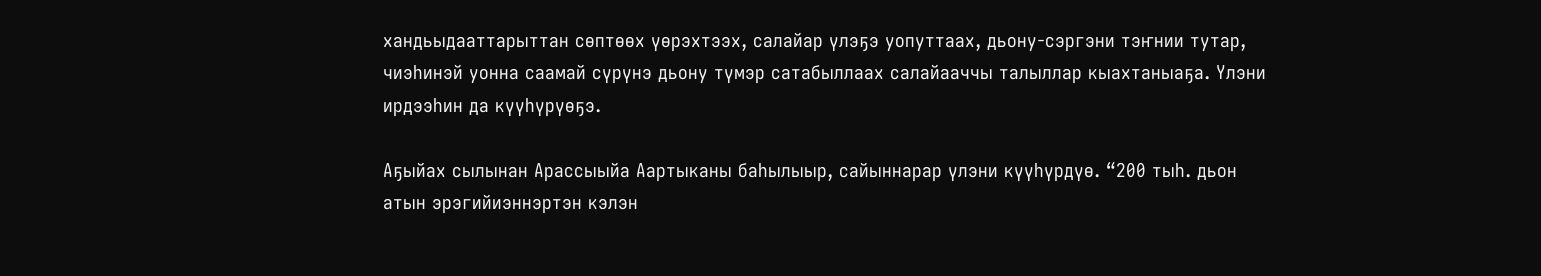хандьыдааттарыттан сөптөөх үөрэхтээх, салайар үлэҕэ уопуттаах, дьону-сэргэни тэҥнии тутар, чиэһинэй уонна саамай сүрүнэ дьону түмэр сатабыллаах салайааччы талыллар кыахтаныаҕа. Үлэни ирдээһин да күүһүрүөҕэ.

Аҕыйах сылынан Арассыыйа Аартыканы баһылыыр, сайыннарар үлэни күүһүрдүө. “200 тыһ. дьон атын эрэгийиэннэртэн кэлэн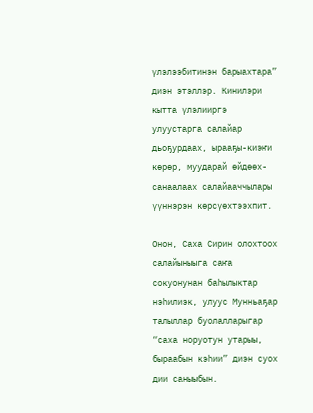үлэлээбитинэн барыахтара” диэн этэллэр. Кинилэри кытта үлэлииргэ улуустарга салайар дьоҕурдаах, ырааҕы-киэҥи көрөр, муударай өйдөөх-санаалаах салайааччылары үүннэрэн көрсүөхтээхпит.

Онон, Саха Сирин олохтоох салайыныыга саҥа сокуонунан баһылыктар нэһилиэк, улуус Мунньаҕар талыллар буолалларыгар “саха норуотун утарыы, быраабын кэһии” диэн суох дии саныыбын.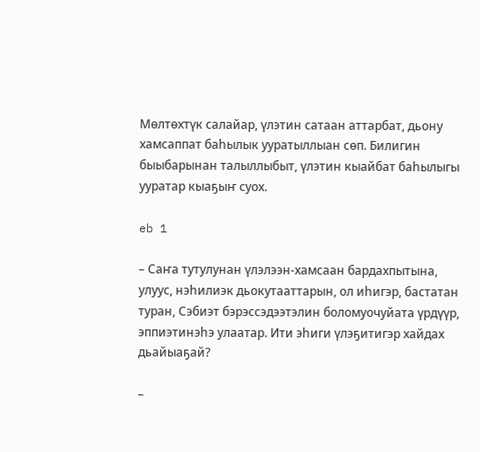Мөлтөхтүк салайар, үлэтин сатаан аттарбат, дьону хамсаппат баһылык ууратыллыан сөп. Билигин быыбарынан талыллыбыт, үлэтин кыайбат баһылыгы ууратар кыаҕыҥ суох.

eb 1

– Саҥа тутулунан үлэлээн-хамсаан бардахпытына, улуус, нэһилиэк дьокутааттарын, ол иһигэр, бастатан туран, Сэбиэт бэрэссэдээтэлин боломуочуйата үрдүүр, эппиэтинэһэ улаатар. Ити эһиги үлэҕитигэр хайдах дьайыаҕай?

–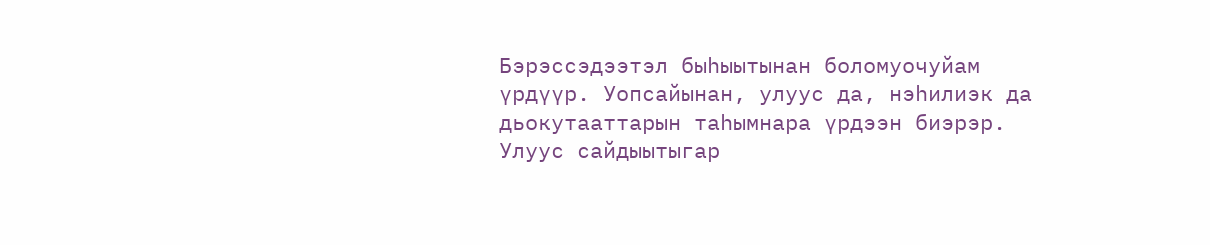Бэрэссэдээтэл быһыытынан боломуочуйам үрдүүр. Уопсайынан, улуус да, нэһилиэк да дьокутааттарын таһымнара үрдээн биэрэр. Улуус сайдыытыгар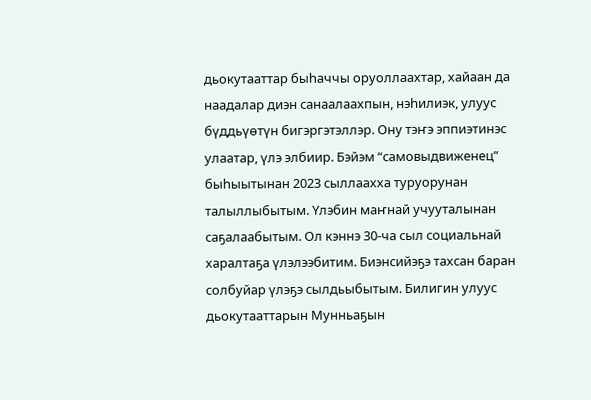дьокутааттар быһаччы оруоллаахтар, хайаан да наадалар диэн санаалаахпын, нэһилиэк, улуус бүддьүөтүн бигэргэтэллэр. Ону тэҥэ эппиэтинэс улаатар, үлэ элбиир. Бэйэм “самовыдвиженец” быһыытынан 2023 сыллаахха туруорунан талыллыбытым. Үлэбин маҥнай учууталынан саҕалаабытым. Ол кэннэ 30-ча сыл социальнай харалтаҕа үлэлээбитим. Биэнсийэҕэ тахсан баран солбуйар үлэҕэ сылдьыбытым. Билигин улуус дьокутааттарын Мунньаҕын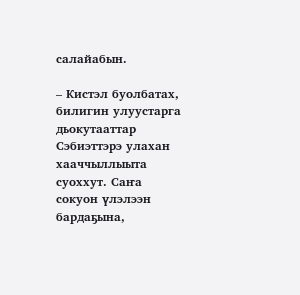салайабын.

– Кистэл буолбатах, билигин улуустарга дьокутааттар Сэбиэттэрэ улахан хааччыллыыта суоххут. Саҥа сокуон үлэлээн бардаҕына,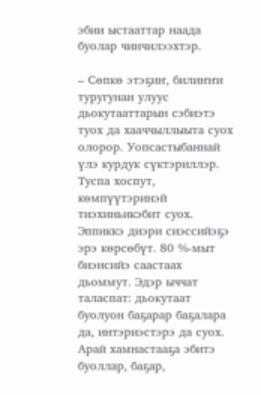эбии ыстааттар наада буолар чинчилээхтэр.

– Сөпкө этэҕиҥ, билиҥҥи туругунан улуус дьокутааттарын сэбиэтэ туох да хааччыллыыта суох олорор. Уопсастыбаннай үлэ курдук сүктэриллэр. Туспа хоспут, көмпүүтэринэй тиэхиньикэбит суох. Эппиккэ диэри сиэссийэҕэ эрэ көрсөбүт. 80 %-мыт биэнсийэ саастаах дьоммут. Эдэр ыччат таласпат: дьокутаат буолуон баҕарар баҕалара да, интэриэстэрэ да суох. Арай хамнастааҕа эбитэ буоллар, баҕар,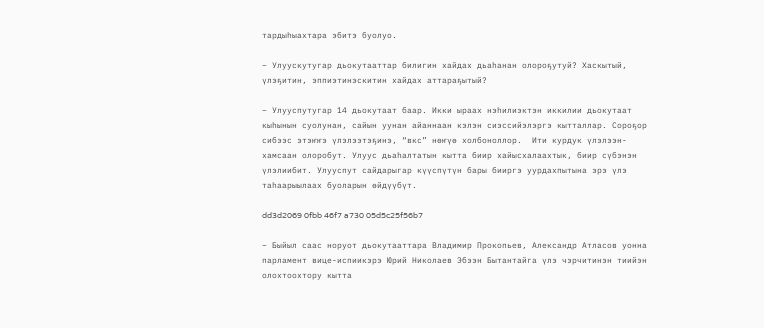тардыһыахтара эбитэ буолуо.

– Улуускутугар дьокутааттар билигин хайдах дьаһанан олороҕутуй? Хаскытый, үлэҕитин, эппиэтинэскитин хайдах аттараҕытый?

– Улууспутугар 14 дьокутаат баар. Икки ыраах нэһилиэктэн иккилии дьокутаат кыһынын суолунан, сайын уунан айаннаан кэлэн сиэссийэлэргэ кытталлар. Сороҕор сибээс этэҥҥэ үлэлээтэҕинэ, “вкс” нөҥүө холбоноллор.  Ити курдук үлэлээн-хамсаан олоробут. Улуус дьаһалтатын кытта биир хайысхалаахтык, биир сүбэнэн үлэлиибит. Улууспут сайдарыгар күүспүтүн бары бииргэ уурдахпытына эрэ үлэ таһаарыылаах буоларын өйдүүбүт.

dd3d2069 0fbb 46f7 a730 05d5c25f56b7

– Быйыл саас норуот дьокутааттара Владимир Прокопьев, Александр Атласов уонна парламент вице-испиикэрэ Юрий Николаев Эбээн Бытантайга үлэ чэрчитинэн тиийэн олохтоохтору кытта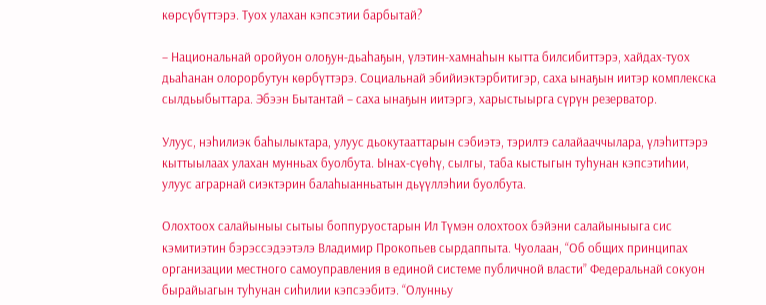көрсүбүттэрэ. Туох улахан кэпсэтии барбытай?

– Национальнай оройуон олоҕун-дьаһаҕын, үлэтин-хамнаһын кытта билсибиттэрэ, хайдах-туох дьаһанан олорорбутун көрбүттэрэ. Социальнай эбийиэктэрбитигэр, саха ынаҕын иитэр комплекска сылдьыбыттара. Эбээн Бытантай – саха ынаҕын иитэргэ, харыстыырга сүрүн резерватор.

Улуус, нэһилиэк баһылыктара, улуус дьокутааттарын сэбиэтэ, тэрилтэ салайааччылара, үлэһиттэрэ кыттыылаах улахан мунньах буолбута. Ынах-сүөһү, сылгы, таба кыстыгын туһунан кэпсэтиһии, улуус аграрнай сиэктэрин балаһыанньатын дьүүллэһии буолбута.

Олохтоох салайыныы сытыы боппуруостарын Ил Түмэн олохтоох бэйэни салайыныыга сис кэмитиэтин бэрэссэдээтэлэ Владимир Прокопьев сырдаппыта. Чуолаан, “Об общих принципах организации местного самоуправления в единой системе публичной власти” Федеральнай сокуон бырайыагын туһунан сиһилии кэпсээбитэ. “Олунньу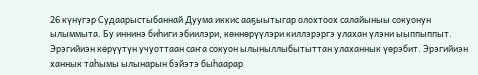26 күнүгэр Судаарыстыбаннай Дуума иккис ааҕыытыгар олохтоох салайыныы сокуонун ылыммыта. Бу иннинэ биһиги эбиилэри, көннөрүүлэри киллэрэргэ улахан үлэни ыыппыппыт. Эрэгийиэн көрүүтүн учуоттаан саҥа сокуон ылыныллыбытыттан улаханнык үөрэбит. Эрэгийиэн ханнык таһымы ылынарын бэйэтэ быһаарар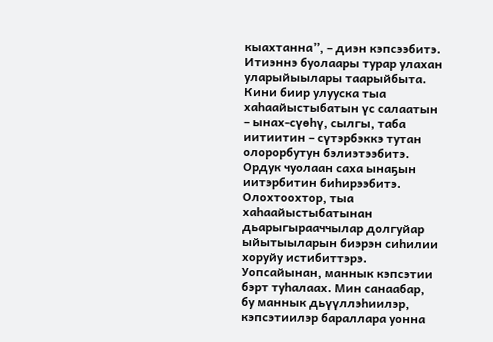кыахтанна”, – диэн кэпсээбитэ. Итиэннэ буолаары турар улахан уларыйыылары таарыйбыта. Кини биир улууска тыа хаһаайыстыбатын үс салаатын – ынах-сүөһү, сылгы, таба иитиитин – сүтэрбэккэ тутан олорорбутун бэлиэтээбитэ. Ордук чуолаан саха ынаҕын иитэрбитин биһирээбитэ. Олохтоохтор, тыа хаһаайыстыбатынан дьарыгырааччылар долгуйар ыйытыыларын биэрэн сиһилии хоруйу истибиттэрэ. Уопсайынан, маннык кэпсэтии бэрт туһалаах. Мин санаабар, бу маннык дьүүллэһиилэр, кэпсэтиилэр бараллара уонна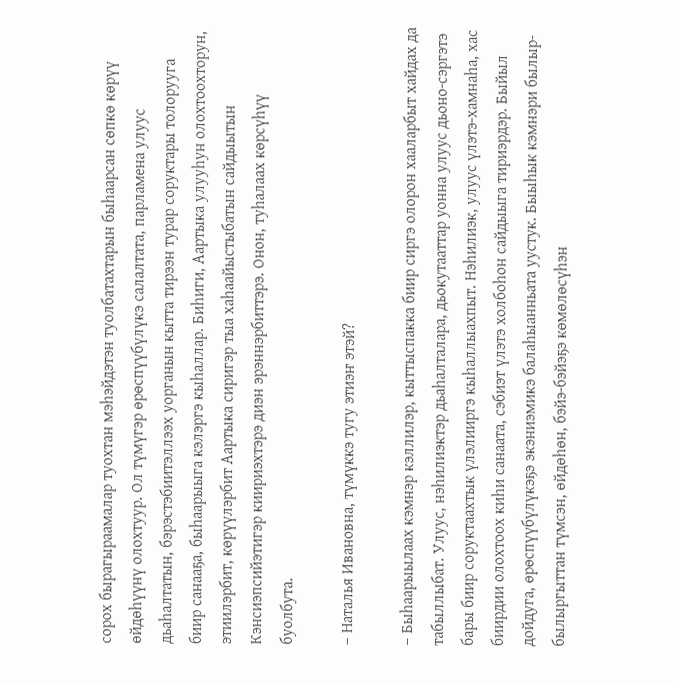сорох бырагыраамалар туохтан мэһэйдэтэн туолбатахтарын быһаарсан сөпкө көрүү өйдөһүүнү олохтуур. Ол түмүгэр өрөспүүбүлүкэ салалтата, парламена улуус дьаһалтатын, бэрэстэбиитэллээх уорганын кытта тирээн турар соруктары толорууга биир санааҕа, быһаарыыга кэлэргэ кыһаллар. Биһиги, Аартыка улууһун олохтоохторун, этиилэрбит, көрүүлэрбит Аартыка сиригэр тыа хаһаайыстыбатын сайдыытын Кэнсиэпсийэтигэр киириэхтэрэ диэн эрэннэрбиттэрэ. Онон, туһалаах көрсүһүү буолбута.

– Наталья Ивановна, түмүккэ тугу этиэҥ этэй?

– Быһаарыылаах кэмнэр кэллилэр, кыттыспакка биир сиргэ олорон хааларбыт хайдах да табыллыбат. Улуус, нэһилиэктэр дьаһалталара, дьокутааттар уонна улуус дьоно-сэргэтэ бары биир соруктаахтык үлэлииргэ кыһаллыахпыт. Нэһилиэк, улуус үлэтэ-хамнаһа, хас биирдии олохтоох киһи санаата, сэбиэт үлэтэ холбоһон сайдыыга тириэрдэр. Быйыл дойдуга, өрөспүүбүлүкэҕэ экэниэмикэ балаһыанньата уустук. Быыһык кэмнэри былыр-былыргыттан түмсэн, өйдөһөн, бэйэ-бэйэҕэ көмөлөсүһэн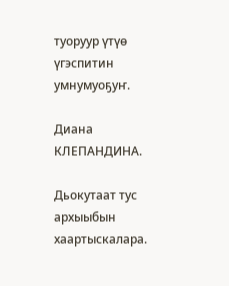туоруур үтүө үгэспитин умнумуоҕуҥ.

Диана КЛЕПАНДИНА.

Дьокутаат тус архыыбын хаартыскалара.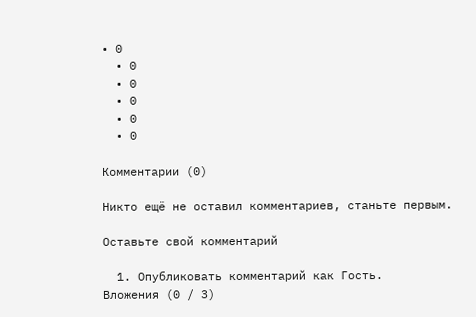• 0
  • 0
  • 0
  • 0
  • 0
  • 0

Комментарии (0)

Никто ещё не оставил комментариев, станьте первым.

Оставьте свой комментарий

  1. Опубликовать комментарий как Гость.
Вложения (0 / 3)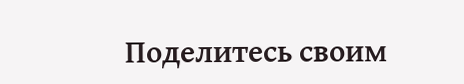Поделитесь своим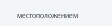местоположением